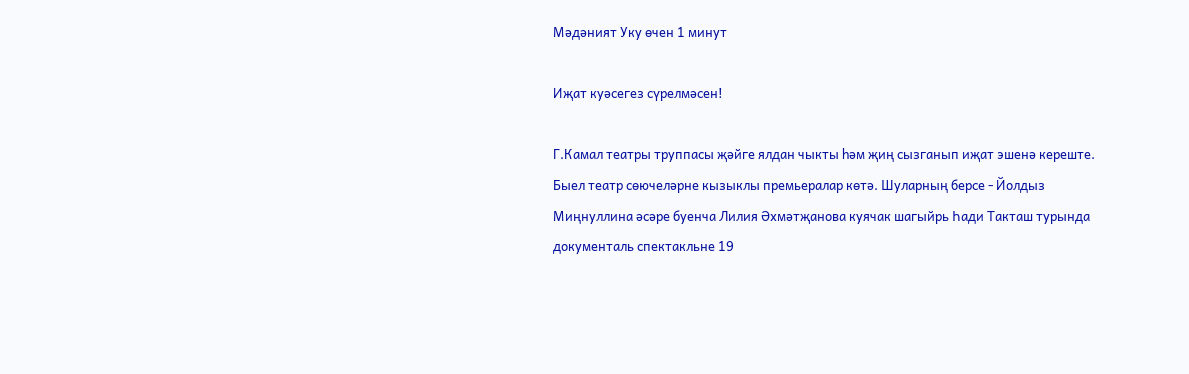Мәдәният Уку өчен 1 минут

Иҗат куәсегез сүрелмәсен!

Г.Камал театры труппасы җәйге ялдан чыкты һәм җиң сызганып иҗат эшенә кереште. Быел театр сөючеләрне кызыклы премьералар көтә. Шуларның берсе - Йолдыз Миңнуллина әсәре буенча Лилия Әхмәтҗанова куячак шагыйрь Һади Такташ турында документаль спектакльне 19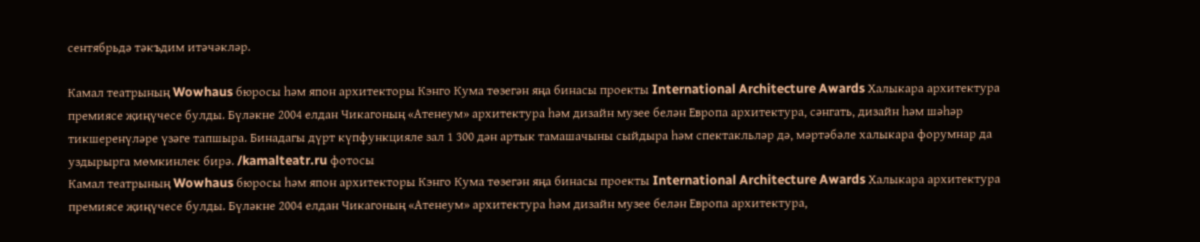сентябрьдә тәкъдим итәчәкләр.

Камал театрының Wowhaus бюросы һәм япон архитекторы Кэнго Кума төзегән яңа бинасы проекты International Architecture Awards Халыкара архитектура премиясе җиңүчесе булды. Бүләкне 2004 елдан Чикагоның «Атенеум» архитектура һәм дизайн музее белән Европа архитектура, сәнгать, дизайн һәм шәһәр тикшеренүләре үзәге тапшыра. Бинадагы дүрт күпфункцияле зал 1 300 дән артык тамашачыны сыйдыра һәм спектакльләр дә, мәртәбәле халыкара форумнар да уздырырга мөмкинлек бирә. /kamalteatr.ru фотосы
Камал театрының Wowhaus бюросы һәм япон архитекторы Кэнго Кума төзегән яңа бинасы проекты International Architecture Awards Халыкара архитектура премиясе җиңүчесе булды. Бүләкне 2004 елдан Чикагоның «Атенеум» архитектура һәм дизайн музее белән Европа архитектура,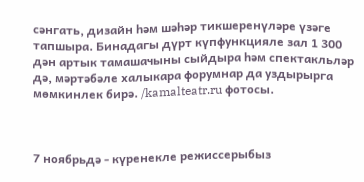сәнгать, дизайн һәм шәһәр тикшеренүләре үзәге тапшыра. Бинадагы дүрт күпфункцияле зал 1 300 дән артык тамашачыны сыйдыра һәм спектакльләр дә, мәртәбәле халыкара форумнар да уздырырга мөмкинлек бирә. /kamalteatr.ru фотосы.



7 ноябрьдә - күренекле режиссерыбыз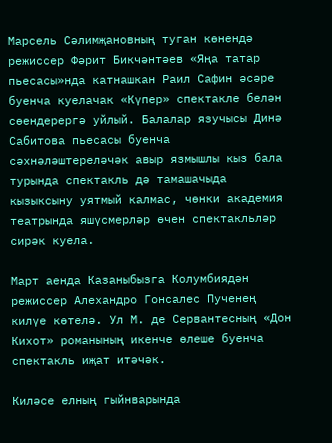Марсель Сәлимҗановның туган көнендә режиссер Фәрит Бикчәнтәев «Яңа татар пьесасы»нда катнашкан Раил Сафин әсәре буенча куелачак «Күпер» спектакле белән сөендерергә уйлый. Балалар язучысы Динә Сабитова пьесасы буенча сәхнәләштереләчәк авыр язмышлы кыз бала турында спектакль дә тамашачыда кызыксыну уятмый калмас, чөнки академия театрында яшүсмерләр өчен спектакльләр сирәк куела.

Март аенда Казаныбызга Колумбиядән режиссер Алехандро Гонсалес Пученең килүе көтелә. Ул М. де Сервантесның «Дон Кихот» романының икенче өлеше буенча спектакль иҗат итәчәк.

Киләсе елның гыйнварында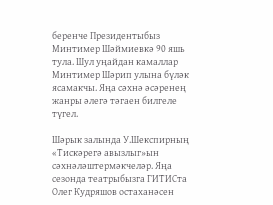беренче Президентыбыз Минтимер Шәймиевкә 90 яшь тула. Шул уңайдан камаллар Минтимер Шәрип улына бүләк ясамакчы. Яңа сәхнә әсәренең жанры әлегә тәгаен билгеле түгел.

Шәрык залында У.Шекспирның «Тискәрегә авызлыг»ын сәхнәләштермәкчеләр. Яңа сезонда театрыбызга ГИТИСта Олег Кудряшов остаханәсен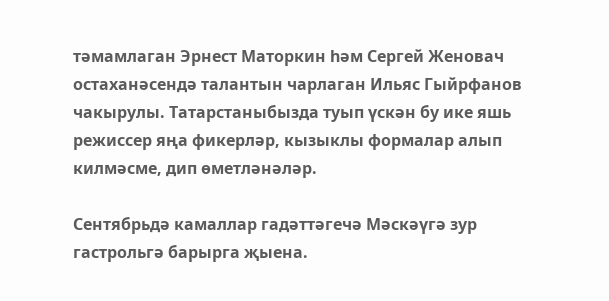тәмамлаган Эрнест Маторкин һәм Сергей Женовач остаханәсендә талантын чарлаган Ильяс Гыйрфанов чакырулы. Татарстаныбызда туып үскән бу ике яшь режиссер яңа фикерләр, кызыклы формалар алып килмәсме, дип өметләнәләр.

Сентябрьдә камаллар гадәттәгечә Мәскәүгә зур гастрольгә барырга җыена.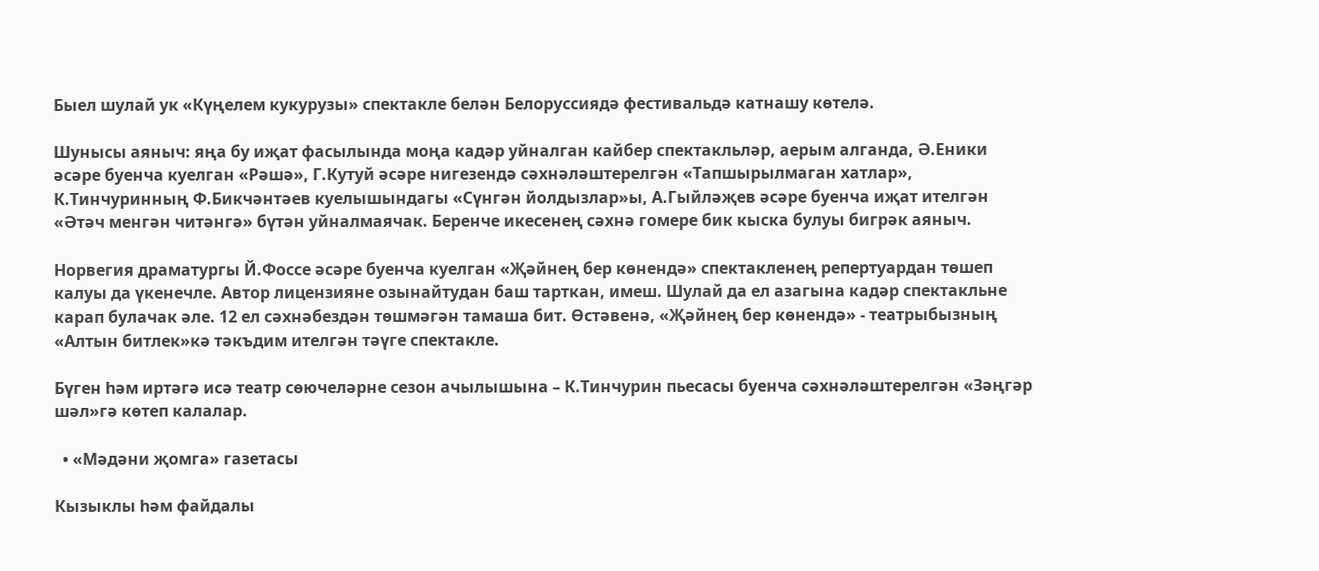Быел шулай ук «Күңелем кукурузы» спектакле белән Белоруссиядә фестивальдә катнашу көтелә.

Шунысы аяныч: яңа бу иҗат фасылында моңа кадәр уйналган кайбер спектакльләр, аерым алганда, Ә.Еники әсәре буенча куелган «Рәшә», Г.Кутуй әсәре нигезендә сәхнәләштерелгән «Тапшырылмаган хатлар», К.Тинчуринның Ф.Бикчәнтәев куелышындагы «Сүнгән йолдызлар»ы, А.Гыйләҗев әсәре буенча иҗат ителгән «Әтәч менгән читәнгә» бүтән уйналмаячак. Беренче икесенең сәхнә гомере бик кыска булуы бигрәк аяныч.

Норвегия драматургы Й.Фоссе әсәре буенча куелган «Җәйнең бер көнендә» спектакленең репертуардан төшеп калуы да үкенечле. Автор лицензияне озынайтудан баш тарткан, имеш. Шулай да ел азагына кадәр спектакльне карап булачак әле. 12 ел сәхнәбездән төшмәгән тамаша бит. Өстәвенә, «Җәйнең бер көнендә» - театрыбызның «Алтын битлек»кә тәкъдим ителгән тәүге спектакле.

Бүген һәм иртәгә исә театр сөючеләрне сезон ачылышына – К.Тинчурин пьесасы буенча сәхнәләштерелгән «Зәңгәр шәл»гә көтеп калалар.

  • «Мәдәни җомга» газетасы

Кызыклы һәм файдалы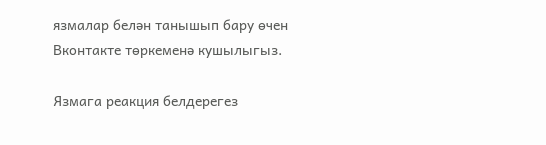язмалар белән танышып бару өчен Вконтакте төркеменә кушылыгыз.

Язмага реакция белдерегез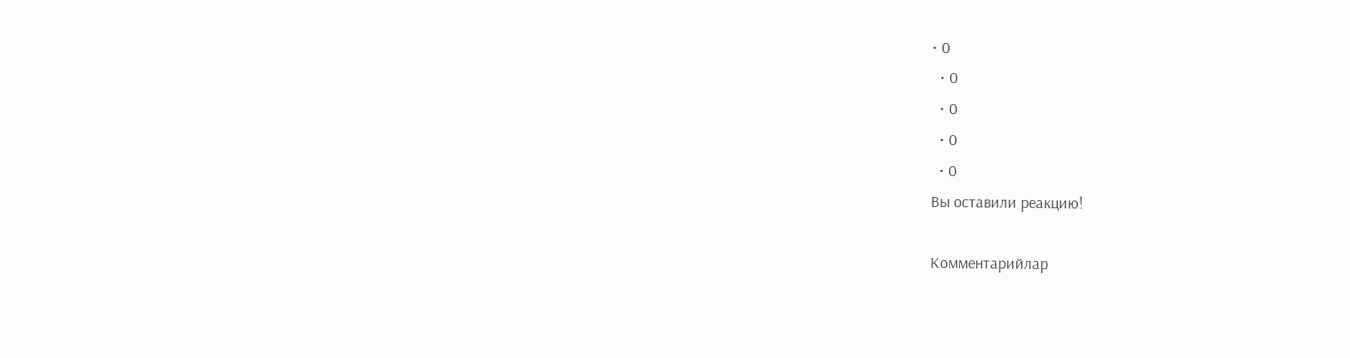• 0
  • 0
  • 0
  • 0
  • 0
Вы оставили реакцию!

Комментарийлар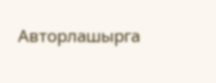Авторлашырга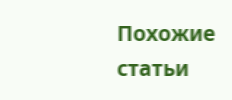Похожие статьи